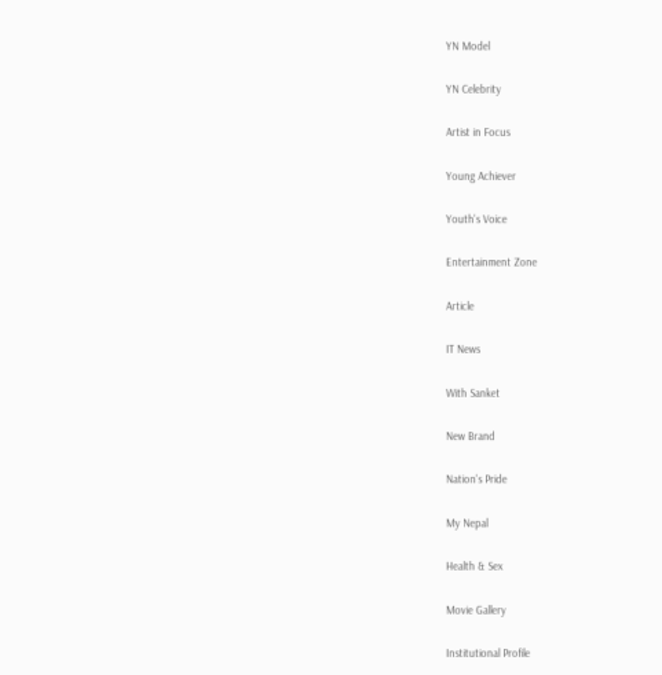YN Model

YN Celebrity

Artist in Focus

Young Achiever

Youth's Voice

Entertainment Zone

Article

IT News

With Sanket

New Brand

Nation's Pride

My Nepal

Health & Sex

Movie Gallery

Institutional Profile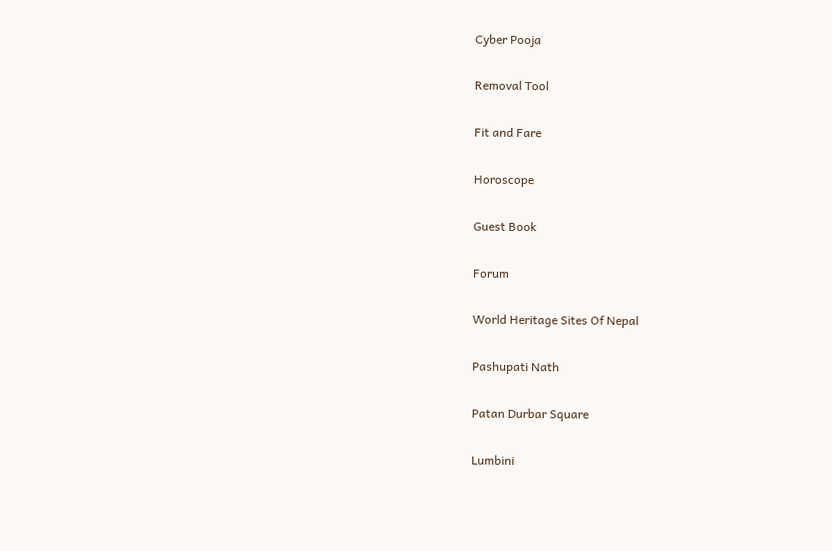Cyber Pooja

Removal Tool

Fit and Fare

Horoscope

Guest Book

Forum

World Heritage Sites Of Nepal

Pashupati Nath

Patan Durbar Square

Lumbini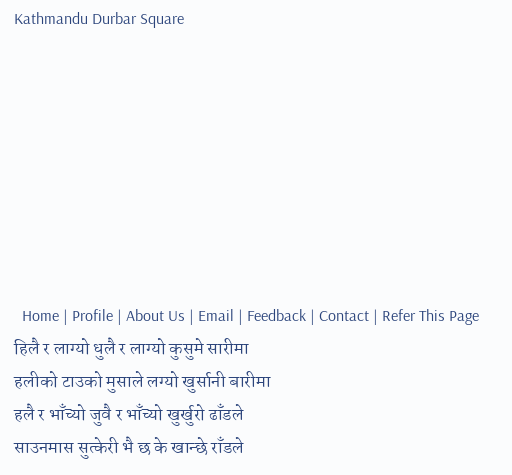Kathmandu Durbar Square








  Home | Profile | About Us | Email | Feedback | Contact | Refer This Page
हिलै र लाग्यो धुलै र लाग्यो कुसुमे सारीमा
हलीको टाउको मुसाले लग्यो खुर्सानी बारीमा
हलै र भाँच्यो जुवै र भाँच्यो खुर्खुरो ढाँडले
साउनमास सुत्केरी भै छ के खान्छे राँडले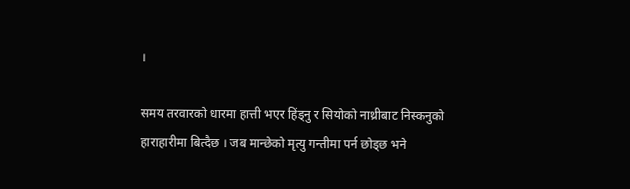।

समय तरवारको धारमा हात्ती भएर हिंड्नु र सियोको नाथ्रीबाट निस्कनुको हाराहारीमा बित्दैछ । जब मान्छेको मृत्यु गन्तीमा पर्न छोड्छ भने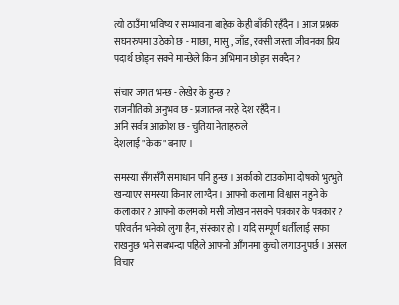त्यो ठाउँमा भविष्य र सम्भावना बाहेक केही बाँकी रहँदैन । आज प्रश्नक सघनरुपमा उठेको छ - माछा, मासु, जाँड, रक्सी जस्ता जीवनका प्रिय पदार्थ छोड्न सक्ने मान्छेले किन अभिमान छोड्न सक्दैन ?

संचार जगत भन्छ - लेखेर के हुन्छ ?
राजनीतिको अनुभव छ - प्रजातन्त्र नरहे देश रहँदैन ।
अनि सर्वत्र आक्रोश छ - चुतिया नेताहरुले
देशलाई "केक" बनाए ।

समस्या सँगसँगै समाधान पनि हुन्छ । अर्काको टाउकोमा दोषको भुत्भुते खन्याएर समस्या किनार लाग्दैन । आफ्नो कलामा विश्वास नहुने के कलाकार ? आफ्नो कलमको मसी जोखन नसक्ने पत्रकार के पत्रकार ? परिवर्तन भनेको लुगा हैन, संस्कार हो । यदि सम्पूर्ण धर्तीलाई सफा राखनुछ भने सबभन्दा पहिले आफ्नो आँगनमा कुचो लगाउनुपर्छ । असल विचार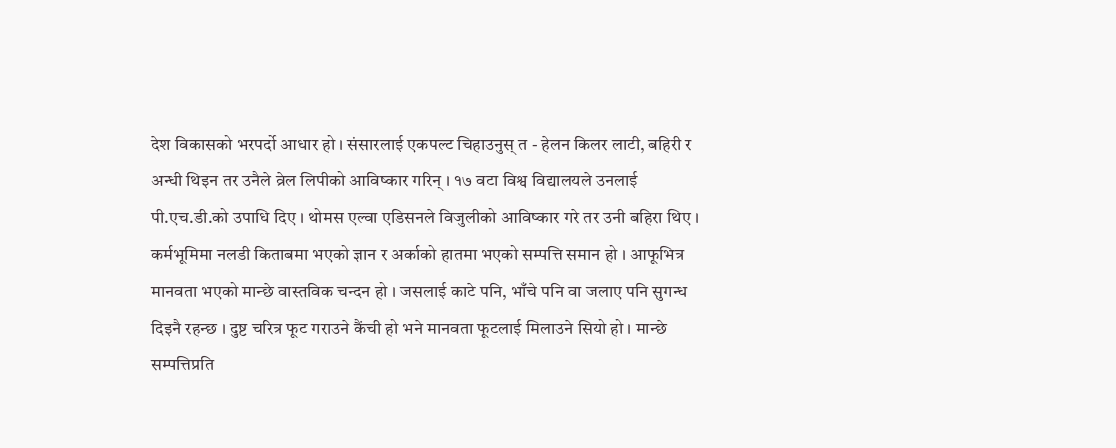देश विकासको भरपर्दो आधार हो । संसारलाई एकपल्ट चिहाउनुस् त - हेलन किलर लाटी, बहिरी र अन्धी थिइन तर उनैले व्रेल लिपीको आविष्कार गरिन् । १७ वटा विश्व विद्यालयले उनलाई पी.एच.डी.को उपाधि दिए । थोमस एल्वा एडिसनले विजुलीको आविष्कार गरे तर उनी बहिरा थिए । कर्मभूमिमा नलडी किताबमा भएको ज्ञान र अर्काको हातमा भएको सम्पत्ति समान हो । आफूभित्र मानवता भएको मान्छे वास्तविक चन्दन हो । जसलाई काटे पनि, भाँचे पनि वा जलाए पनि सुगन्ध दिइनै रहन्छ । दुष्ट चरित्र फूट गराउने कैंची हो भने मानवता फूटलाई मिलाउने सियो हो । मान्छे सम्पत्तिप्रति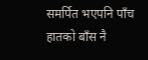समर्पित भएपनि पाँच हातको बाँस नै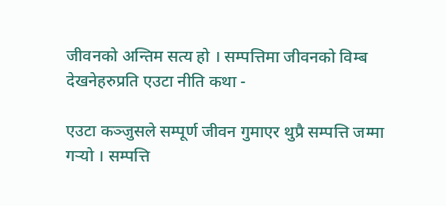जीवनको अन्तिम सत्य हो । सम्पत्तिमा जीवनको विम्ब देखनेहरुप्रति एउटा नीति कथा -

एउटा कञ्जुसले सम्पूर्ण जीवन गुमाएर थुप्रै सम्पत्ति जम्मा गर्‍यो । सम्पत्ति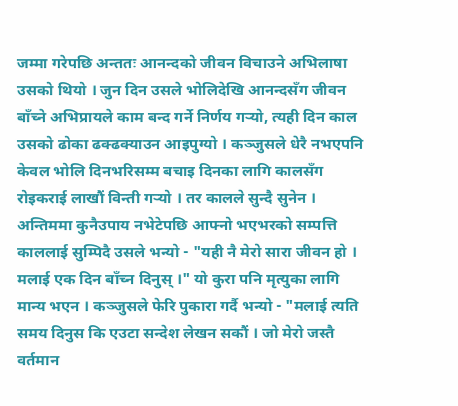जम्मा गरेपछि अन्ततः आनन्दको जीवन विचाउने अभिलाषा उसको थियो । जुन दिन उसले भोलिदेखि आनन्दसँग जीवन बाँच्ने अभिप्रायले काम बन्द गर्ने निर्णय गर्‍यो, त्यही दिन काल उसको ढोका ढक्ढक्याउन आइपुग्यो । कञ्जुसले धेरै नभएपनि केवल भोलि दिनभरिसम्म बचाइ दिनका लागि कालसँग रोइकराई लाखौं विन्ती गर्‍यो । तर कालले सुन्दै सुनेन । अन्तिममा कुनैउपाय नभेटेपछि आफ्नो भएभरको सम्पत्ति काललाई सुम्पिदै उसले भन्यो - "यही नै मेरो सारा जीवन हो । मलाई एक दिन बाँच्न दिनुस् ।" यो कुरा पनि मृत्युका लागि मान्य भएन । कञ्जुसले फेरि पुकारा गर्दै भन्यो - "मलाई त्यति समय दिनुस कि एउटा सन्देश लेखन सकौं । जो मेरो जस्तै वर्तमान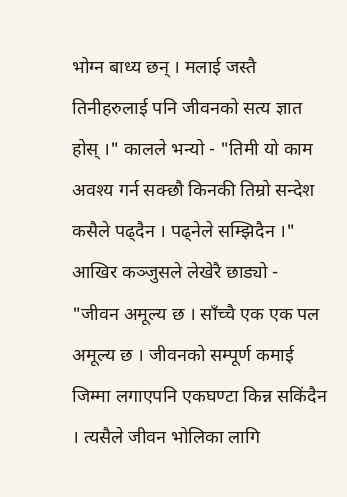भोग्न बाध्य छन् । मलाई जस्तै तिनीहरुलाई पनि जीवनको सत्य ज्ञात होस् ।" कालले भन्यो - "तिमी यो काम अवश्य गर्न सक्छौ किनकी तिम्रो सन्देश कसैले पढ्दैन । पढ्नेले सम्झिदैन ।" आखिर कञ्जुसले लेखेरै छाड्यो - "जीवन अमूल्य छ । साँच्चै एक एक पल अमूल्य छ । जीवनको सम्पूर्ण कमाई जिम्मा लगाएपनि एकघण्टा किन्न सकिंदैन । त्यसैले जीवन भोलिका लागि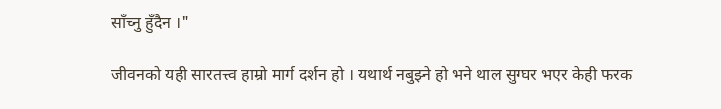साँच्नु हुँदैन ।"

जीवनको यही सारतत्त्व हाम्रो मार्ग दर्शन हो । यथार्थ नबुझ्ने हो भने थाल सुग्घर भएर केही फरक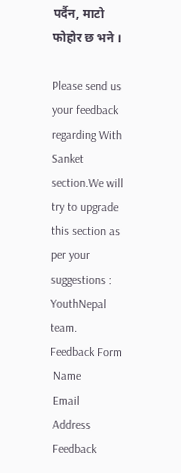पर्दैन, माटो फोहोर छ भने ।

Please send us your feedback regarding With Sanket section.We will try to upgrade this section as per your suggestions : YouthNepal team.
Feedback Form
 Name
 Email
 Address
 Feedback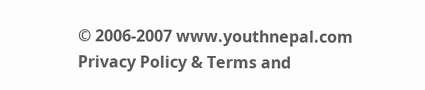© 2006-2007 www.youthnepal.com   Privacy Policy & Terms and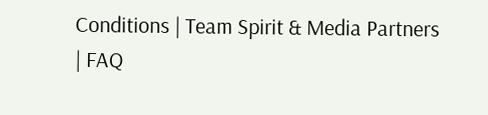Conditions | Team Spirit & Media Partners | FAQ